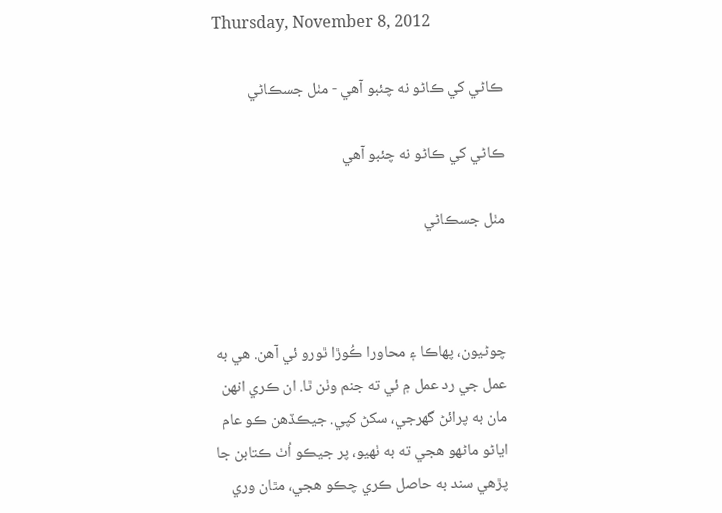Thursday, November 8, 2012

ڪاڻي کي ڪاڻو نه چئبو آهي - مٺل جسڪاڻي

ڪاڻي کي ڪاڻو نه چئبو آهي

مٺل جسڪاڻي



چوڻيون، پهاڪا ۽ محاورا ڪُوڙا ٿورو ئي آهن. هي به عمل جي رد عمل ۾ ئي ته جنم وٺن ٿا. ان ڪري انهن مان به پرائڻ گهرجي، سکڻ کپي. جيڪڏهن ڪو عام اياڻو ماڻهو هجي ته به ٺهيو، پر جيڪو اُٺ ڪتابن جا پڙهي سند به حاصل ڪري چڪو هجي، مٿان وري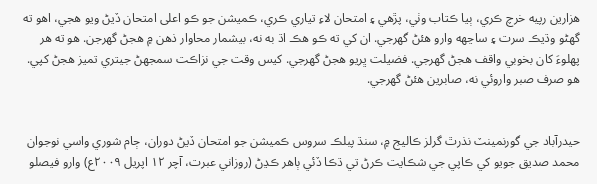هزارين رپيه خرچ ڪري، ٻيا ڪتاب وٺي، پڙهي ۽ امتحان لاءِ تياري ڪري، ڪميشن جو ڪو اعلى امتحان ڏيڻ ويو هجي، اهو ته گهڻو وڌيڪ سرت ۽ ساڃهه وارو هئڻ گهرجي. ان کي ته ڪو هڪ اڌ به نه، بيشمار محاوار ذهن ۾ هجڻ گهرجن. هو ته هر پهلوءَ کان بخوبي واقف هجڻ گهرجي. فضيلت ڀريو هجڻ گهرجي. کيس وقت جي نزاڪت سمجهڻ جيتري تميز هجڻ کپي. هو صرف صبر واروئي نه، صابرين هئڻ گهرجي.


حيدرآباد جي گورنمينٽ نذرٿ گرلز ڪاليج ۾، سنڌ پبلڪ سروس ڪميشن جو امتحان ڏيڻ دوران، ڄام شوري واسي نوجوان محمد صديق جويو کي ڪاپي جي شڪايت ڪرڻ تي ڌڪا ڏئي ٻاهر ڪڍڻ (روزاني عبرت، آچر ۱۲ اپريل ۲۰۰۹ع) وارو فيصلو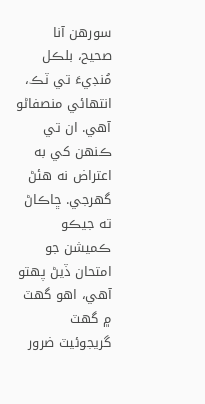سورهن آنا صحيح، بلڪل مُنڊيءَ تي ٽڪ، انتهائي منصفاڻو آهي. ان تي ڪنهن کي به اعتراض نه هئڻ گهرجي. ڇاڪاڻ ته جيڪو ڪميشن جو امتحان ڏيڻ پهتو آهي، اهو گهٽ ۾ گهٽ گريجوئيٽ ضرور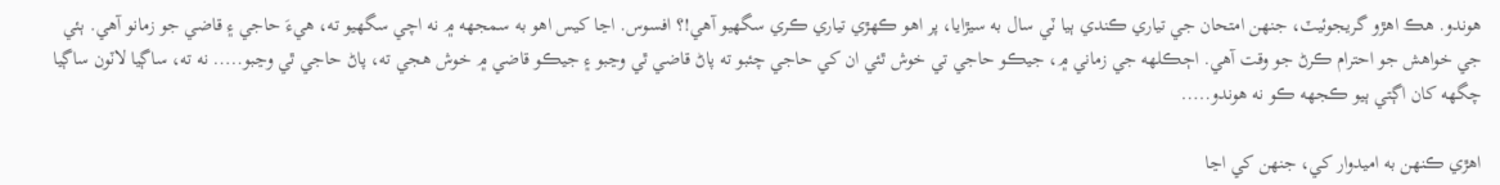هوندو. هڪ اهڙو گريجوئيٽ، جنهن امتحان جي تياري ڪندي ٻيا ٽي سال به سيڙايا، پر اهو ڪهڙي تياري ڪري سگهيو آهي!؟ افسوس. اڃا کيس اهو به سمجهه ۾ نه اچي سگهيو ته، هيءَ حاجي ۽ قاضي جو زمانو آهي. ٻئي جي خواهش جو احترام ڪرڻ جو وقت آهي. اڄڪلهه جي زماني ۾، جيڪو حاجي تي خوش ٿئي ان کي حاجي چئبو ته پاڻ قاضي ٿي وڃبو ۽ جيڪو قاضي ۾ خوش هجي ته، پاڻ حاجي ٿي وڃبو..... نه ته، ساڳيا لاٽون ساڳيا چگهه کان اڳتي ٻيو ڪجهه ڪو نه هوندو.....

اهڙي ڪنهن به اميدوار کي، جنهن کي اڃا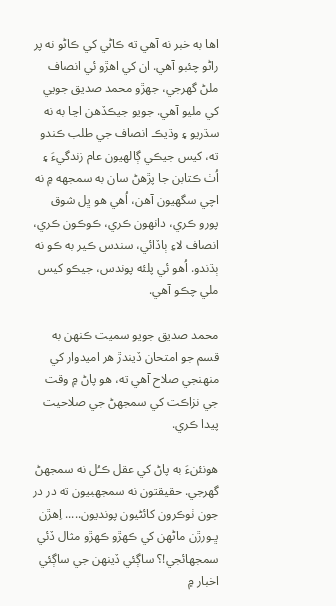اها به خبر نه آهي ته ڪاڻي کي ڪاڻو نه پر راڻو چئبو آهي. ان کي اهڙو ئي انصاف ملڻ گهرجي، جهڙو محمد صديق جويي کي مليو آهي. جويو جيڪڏهن اڃا به نه سڌريو ۽ وڌيڪ انصاف جي طلب ڪندو ته، کيس جيڪي ڳالهيون عام زندگيءَ ۽ اُٺ ڪتابن جا پڙهڻ سان به سمجهه ۾ نه اچي سگهيون آهن، اُهي هو ڀل شوق پورو ڪري، دانهون ڪري، ڪوڪون ڪري، انصاف لاءِ ٻاڏائي، سندس ڪير به ڪو نه ٻڌندو. اُهو ئي پلئه پوندس، جيڪو کيس ملي چڪو آهي.

محمد صديق جويو سميت ڪنهن به قسم جو امتحان ڏيندڙ هر اميدوار کي منهنجي صلاح آهي ته، هو پاڻ ۾ وقت جي نزاڪت کي سمجهڻ جي صلاحيت پيدا ڪري.

هونئنءَ به پاڻ کي عقل ڪـُل نه سمجهڻ گهرجي. حقيقتون نه سمجهبيون ته در در جون ٺوڪرون کائڻيون پونديون..... اِهڙن ڀـورڙن ماڻهن کي ڪهڙو ڪهڙو مثال ڏئي سمجهائجي!؟ ساڳئي ڏينهن جي ساڳئي اخبار ۾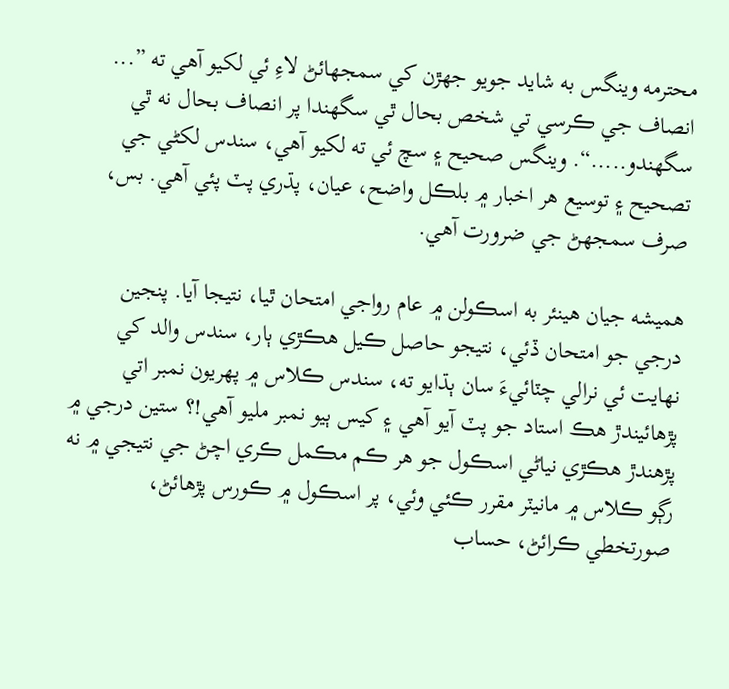محترمه وينگس به شايد جويو جهڙن کي سمجهائڻ لاءِ ئي لکيو آهي ته ”... انصاف جي ڪرسي تي شخص بحال ٿي سگهندا پر انصاف بحال نه ٿي سگهندو.....“. وينگس صحيح ۽ سچ ئي ته لکيو آهي، سندس لکڻي جي تصحيح ۽ توسيع هر اخبار ۾ بلڪل واضح، عيان، پڌري پٽ پئي آهي. بس، صرف سمجهڻ جي ضرورت آهي.

هميشه جيان هينئر به اسڪولن ۾ عام رواجي امتحان ٿيا، نتيجا آيا. پنجين درجي جو امتحان ڏئي، نتيجو حاصل ڪيل هڪڙي ٻار، سندس والد کي نهايت ئي نرالي چٽائيءَ سان ٻڌايو ته، سندس ڪلاس ۾ پهريون نمبر اتي پڙهائيندڙ هڪ استاد جو پٽ آيو آهي ۽ کيس ٻيو نمبر مليو آهي!؟ ستين درجي ۾ پڙهندڙ هڪڙي نياڻي اسڪول جو هر ڪم مڪمل ڪري اچڻ جي نتيجي ۾ نه رڳو ڪلاس ۾ مانيٽر مقرر ڪئي وئي، پر اسڪول ۾ ڪورس پڙهائڻ، صورتخطي ڪرائڻ، حساب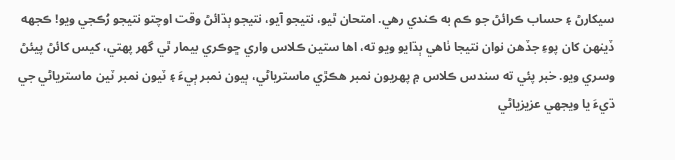سيکارڻ ۽ حساب ڪرائڻ جو ڪم به ڪندي رهي. امتحان ٿيو، نتيجو آيو، نتيجو ٻڌائڻ وقت اوچتو نتيجو رُڪجي ويو! ڪجهه ڏينهن کان پوءِ جڏهن نوان نتيجا ٺاهي ٻڌايو ويو ته، اها ستين ڪلاس واري ڇوڪري بيمار ٿي گهر پهتي، کيس کائڻ پيئڻ وسري ويو. خبر پئي ته سندس ڪلاس ۾ پهريون نمبر هڪڙي ماسترياڻي، ٻيون نمبر ٻيءَ ۽ ٽيون نمبر ٽين ماسترياڻي جي ڌيءَ يا ويجهي عزيزياڻي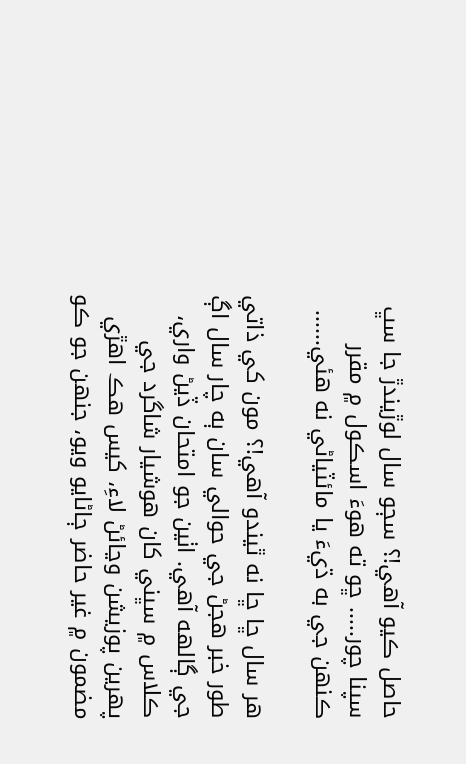حاصل ڪيو آهي!؟ سڄو سال لوڙيندڙ جا سڀ سپنا چور..... ڇو ته هوءَ اسڪول ۾ مقرر ڪنهن جي به ڌيءَ يا مائٽياڻي نه هئي......

هر سال ڇا ڇا نه ٿيندو آهي!؟ مون کي ذاتي طور خبر هجڻ جي حوالي سان ٻه چار سال اڳ جي ڳالهه آهي. اٺين جو امتحان ڏيڻ واري، ڪلاس ۾ سڀني کان هوشيار شاگرد جي پهرين پوزيشن وڃائڻ لاءِ، کيس هڪ اهڙي مضمون ۾ غير حاضر ڄاڻايو ويو، جنهن جو ڪو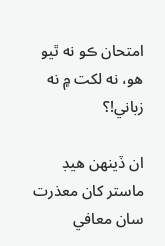امتحان ڪو نه ٿيو هو، نه لکت ۾ نه زباني!؟

ان ڏينهن هيڊ ماستر کان معذرت سان معافي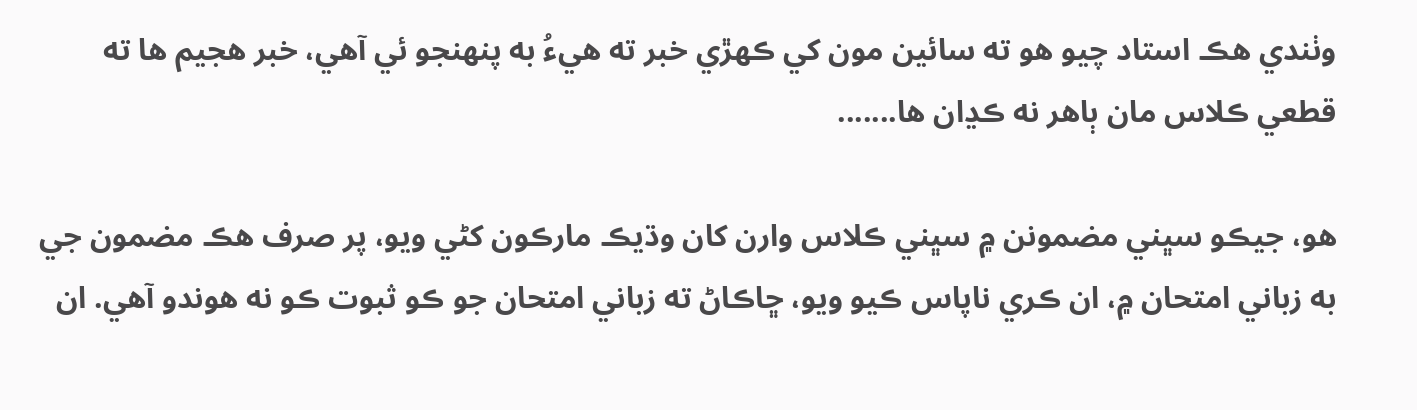وٺندي هڪ استاد چيو هو ته سائين مون کي ڪهڙي خبر ته هيءُ به پنهنجو ئي آهي، خبر هجيم ها ته قطعي ڪلاس مان ٻاهر نه ڪڍان ها.......

هو، جيڪو سڀني مضمونن ۾ سڀني ڪلاس وارن کان وڌيڪ مارڪون کڻي ويو، پر صرف هڪ مضمون جي به زباني امتحان ۾، ان ڪري ناپاس ڪيو ويو، ڇاڪاڻ ته زباني امتحان جو ڪو ثبوت ڪو نه هوندو آهي. ان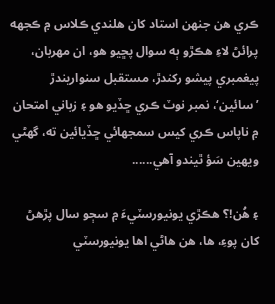ڪري هن جنهن استاد کان هلندي ڪلاس ۾ ڪجهه پرائڻ لاءِ هڪڙو ٻه سوال پڇيو هو، ان مهربان، پيغمبري پيشو رکندڙ، مستقبل سنواريندڙ ’سائين‘، نمبر نوٽ ڪري ڇڏيو هو ۽ زباني امتحان ۾ ناپاس ڪري کيس سمجهائي ڇڏيائين ته، گهڻي ويهين سَؤ ٿيندو آهي......

۽ هُن!؟ هڪڙي يونيورسٽيءَ ۾ سڄو سال پڙهڻ کان پوءِ، ها، هن هاڻي اها يونيورسٽي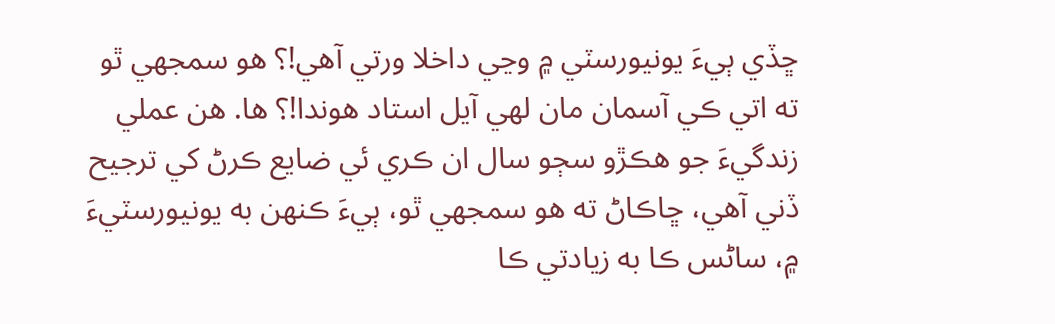ڇڏي ٻيءَ يونيورسٽي ۾ وڃي داخلا ورتي آهي!؟ هو سمجهي ٿو ته اتي ڪي آسمان مان لهي آيل استاد هوندا!؟ ها. هن عملي زندگيءَ جو هڪڙو سڄو سال ان ڪري ئي ضايع ڪرڻ کي ترجيح ڏني آهي، ڇاڪاڻ ته هو سمجهي ٿو، ٻيءَ ڪنهن به يونيورسٽيءَ ۾، ساڻس ڪا به زيادتي ڪا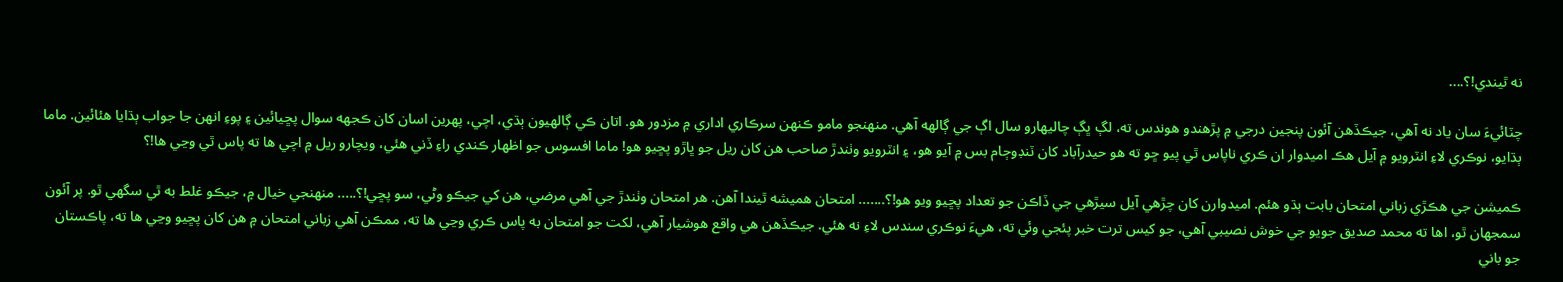نه ٿيندي!؟....

چٽائيءَ سان ياد نه آهي، جيڪڏهن آئون پنجين درجي ۾ پڙهندو هوندس ته، لڳ ڀڳ چاليهارو سال اڳ جي ڳالهه آهي. منهنجو مامو ڪنهن سرڪاري اداري ۾ مزدور هو. اتان ڪي ڳالهيون ٻڌي، اچي، پهرين اسان کان ڪجهه سوال پڇيائين ۽ پوءِ انهن جا جواب ٻڌايا هئائين. ماما ٻڌايو، نوڪري لاءِ انٽرويو ۾ آيل هڪ اميدوار ان ڪري ناپاس ٿي پيو ڇو ته هو حيدرآباد کان ٽنڊوڄام بس ۾ آيو هو، ۽ انٽرويو وٺندڙ صاحب هن کان ريل جو ڀاڙو پڇيو هو! ماما افسوس جو اظهار ڪندي راءِ ڏني هئي، ويچارو ريل ۾ اچي ها ته پاس ٿي وڃي ها!؟

ڪميشن جي هڪڙي زباني امتحان بابت ٻڌو هئم. اميدوارن کان چڙهي آيل سيڙهي جي ڏاڪن جو تعداد پڇيو ويو هو!؟....... امتحان هميشه ٿيندا آهن. هر امتحان وٺندڙ جي آهي مرضي، هن کي جيڪو وڻي، سو پڇي!؟..... منهنجي خيال ۾، جيڪو غلط به ٿي سگهي ٿو. پر آئون سمجهان ٿو، اها ته محمد صديق جويو جي خوش نصيبي آهي، جو کيس ترت خبر پئجي وئي ته، هيءَ نوڪري سندس لاءِ نه هئي. جيڪڏهن هي واقع هوشيار آهي، لکت جو امتحان به پاس ڪري وڃي ها ته، ممڪن آهي زباني امتحان ۾ هن کان پڇيو وڃي ها ته، پاڪستان جو باني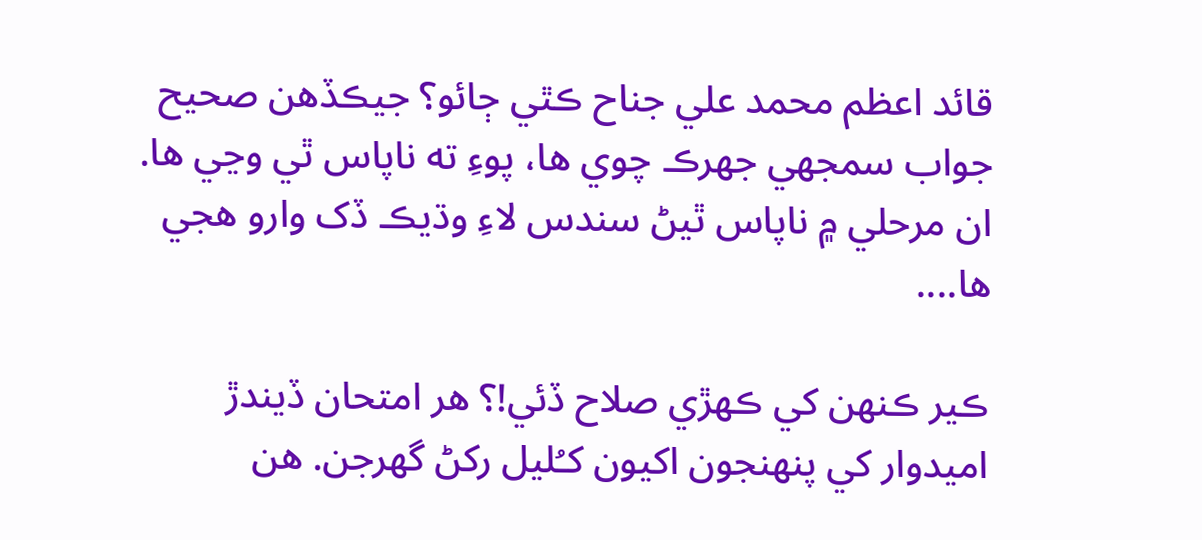قائد اعظم محمد علي جناح ڪٿي ڄائو؟ جيڪڏهن صحيح جواب سمجهي جهرڪ چوي ها، پوءِ ته ناپاس ٿي وڃي ها. ان مرحلي ۾ ناپاس ٿيڻ سندس لاءِ وڌيڪ ڏک وارو هجي ها....

ڪير ڪنهن کي ڪهڙي صلاح ڏئي!؟ هر امتحان ڏيندڙ اميدوار کي پنهنجون اکيون کـُليل رکڻ گهرجن. هن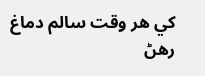کي هر وقت سالم دماغ رهڻ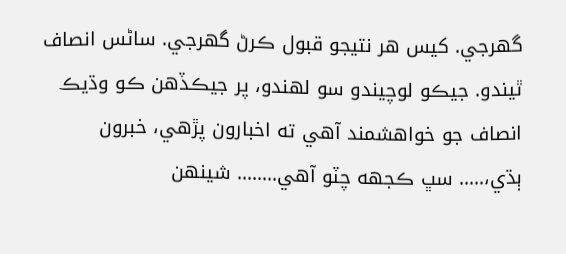گهرجي. کيس هر نتيجو قبول ڪرڻ گهرجي. ساڻس انصاف ٿيندو. جيڪو لوچيندو سو لهندو، پر جيڪڏهن ڪو وڌيڪ انصاف جو خواهشمند آهي ته اخبارون پڙهي، خبرون ٻڌي،..... سڀ ڪجهه چٽو آهي........ شينهن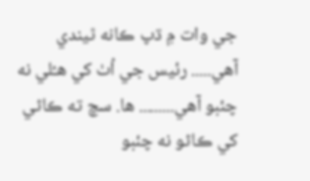جي وات ۾ ڌپ ڪانه ٿيندي آهي..... رئيس جي اُٺ کي هـُلي نه چئبو آهي......... ها. سچ ته ڪاڻي کي ڪاڻو نه چئبو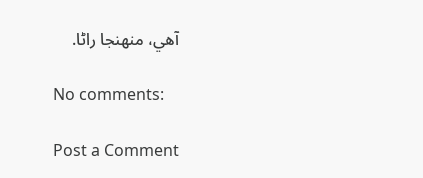آهي، منهنجا راڻا.

No comments:

Post a Comment